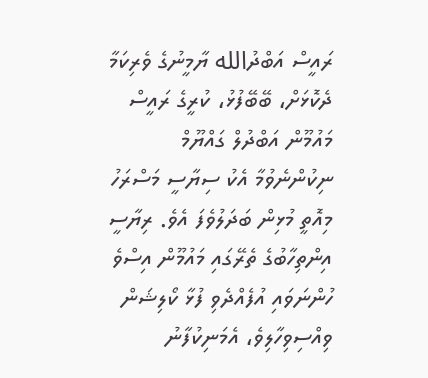ރައީސް އަބްދުالله ޔާމީނުގެ ވެރިކަމާ ދެކޮޅަށް، ބޭބޭފުޅު، ކުރީގެ ރައީސް މައުމޫން އަބްދުލް ގައްޔޫމް ނިކުންނެވުމާ އެކު ސިޔާސީ މަސްރަހު މިއޮތީ މުޅިން ބަދަލުވެފަ އެވެ. ރިޔާސީ އިންތިހާބުގެ ތެރޭގައި މައުމޫން އިސްވެ ހުންނަވައި އުފެއްދެވި ފުޅާ ކޯލިޝަން ވިއްސިވިހާލިވެ، އެމަނިކުފާނު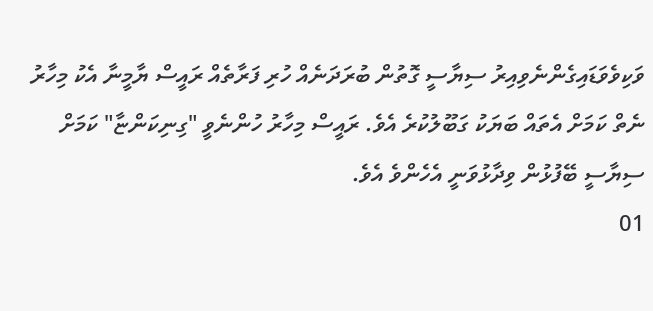ވަކިވެވަޑައިގެންނެވިއިރު ސިޔާސީ ގޮތުން ބުރަދަނެއް ހުރި ފަރާތެއް ރައީސް ޔާމީނާ އެކު މިހާރު ނެތް ކަމަށް އެތައް ބަޔަކު ގަބޫލުކުރެ އެވެ. ރައީސް މިހާރު ހުންނެވީ "ގިނިކަންޏާ" ކަމަށް ސިޔާސީ ބޭފުޅުން ވިދާޅުވަނީ އެހެންވެ އެވެ.
01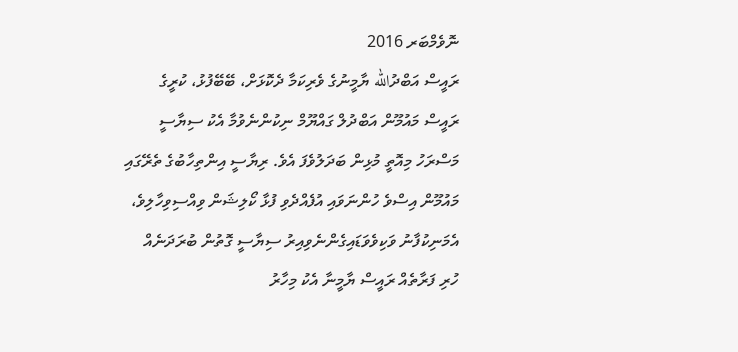ނޮވެމްބަރ 2016
ރައީސް އަބްދުالله ޔާމީނުގެ ވެރިކަމާ ދެކޮޅަށް، ބޭބޭފުޅު، ކުރީގެ ރައީސް މައުމޫން އަބްދުލް ގައްޔޫމް ނިކުންނެވުމާ އެކު ސިޔާސީ މަސްރަހު މިއޮތީ މުޅިން ބަދަލުވެފަ އެވެ. ރިޔާސީ އިންތިހާބުގެ ތެރޭގައި މައުމޫން އިސްވެ ހުންނަވައި އުފެއްދެވި ފުޅާ ކޯލިޝަން ވިއްސިވިހާލިވެ، އެމަނިކުފާނު ވަކިވެވަޑައިގެންނެވިއިރު ސިޔާސީ ގޮތުން ބުރަދަނެއް ހުރި ފަރާތެއް ރައީސް ޔާމީނާ އެކު މިހާރު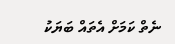ނެތް ކަމަށް އެތައް ބަޔަކު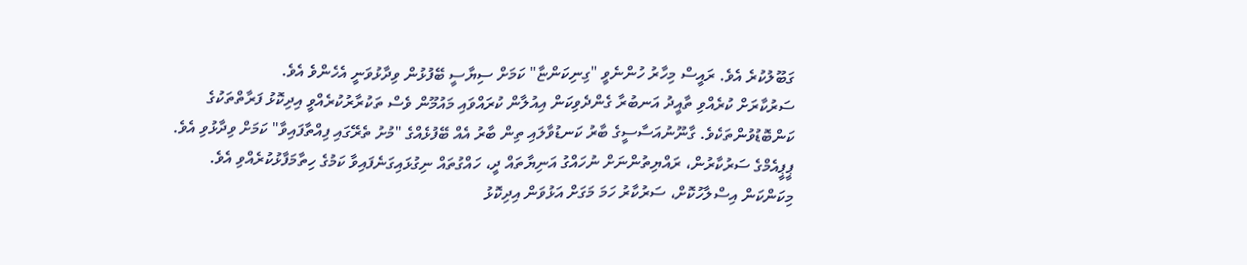ގަބޫލުކުރެ އެވެ. ރައީސް މިހާރު ހުންނެވީ "ގިނިކަންޏާ" ކަމަށް ސިޔާސީ ބޭފުޅުން ވިދާޅުވަނީ އެހެންވެ އެވެ.
ސަރުކާރަށް ކުރެއްވި ތާއީދު އަނބުރާ ގެންދެވިކަން އިއުލާން ކުރައްވައި މައުމޫން ވެސް ތަކުރާރުކުރެއްވީ އިދިކޮޅު ފަރާތްތަކުގެ ކަންބޮޑުވުންތަކެވެ. ގާނޫނުއަސާސީގެ ބާރު ކަނޑުވާލައި ތިން ބާރު އެއް ބޭފުޅެއްގެ "މުށު ތެރޭގައި ފިއްތާފައިވާ" ކަމަށް ވިދާޅުވި އެވެ. ޕީޕީއެމްގެ ސަރުކާރުން، ރައްޔިތުންނަށް ނުހައްގު އަނިޔާތައް ދީ، ހައްގުތައް ނިގުޅައިގަނެފައިވާ ކަމުގެ ހިތާމަފާޅުކުރެއްވި އެވެ.
މިކަންކަން އިސްލާހުކޮށް، ސަރުކާރު ހަމަ މަގަށް އަޅުވަން އިދިކޮޅު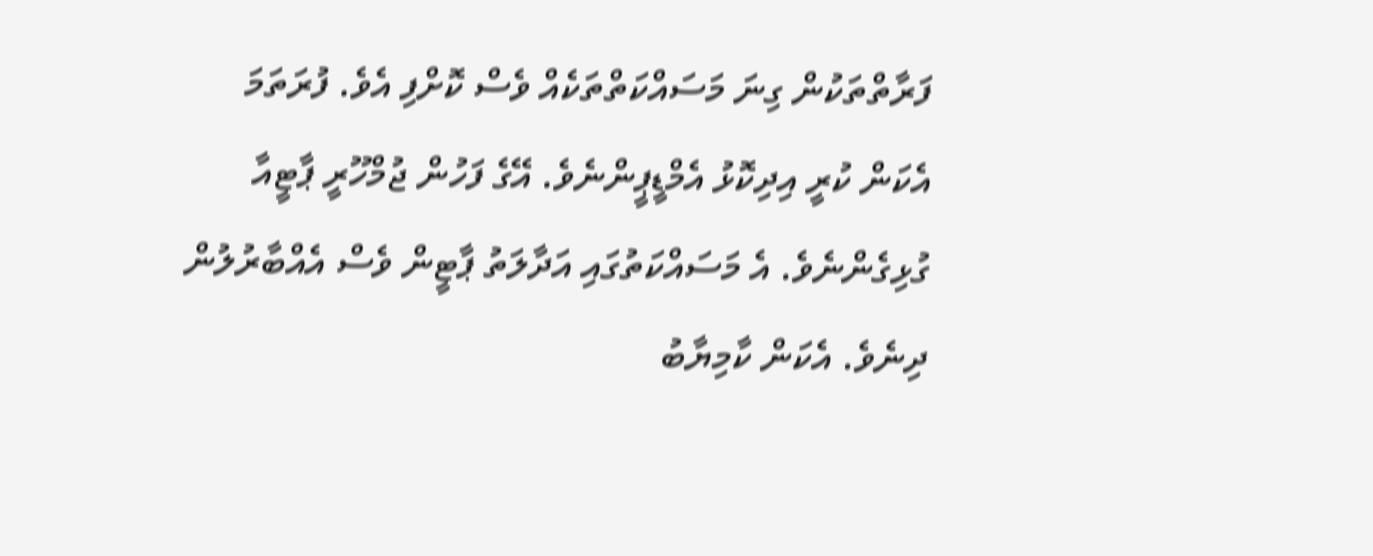ފަރާތްތަކުން ގިނަ މަސައްކަތްތަކެއް ވެސް ކޮށްފި އެވެ. ފުރަތަމަ އެކަން ކުރީ އިދިކޮޅު އެމްޑީޕީންނެވެ. އޭގެ ފަހުން ޖުމްހޫރީ ޕާޓީއާ ގުޅިގެންނެވެ. އެ މަސައްކަތުގައި އަދާލަތު ޕާޓީން ވެސް އެއްބާރުލުން ދިނެވެ. އެކަން ކާމިޔާބު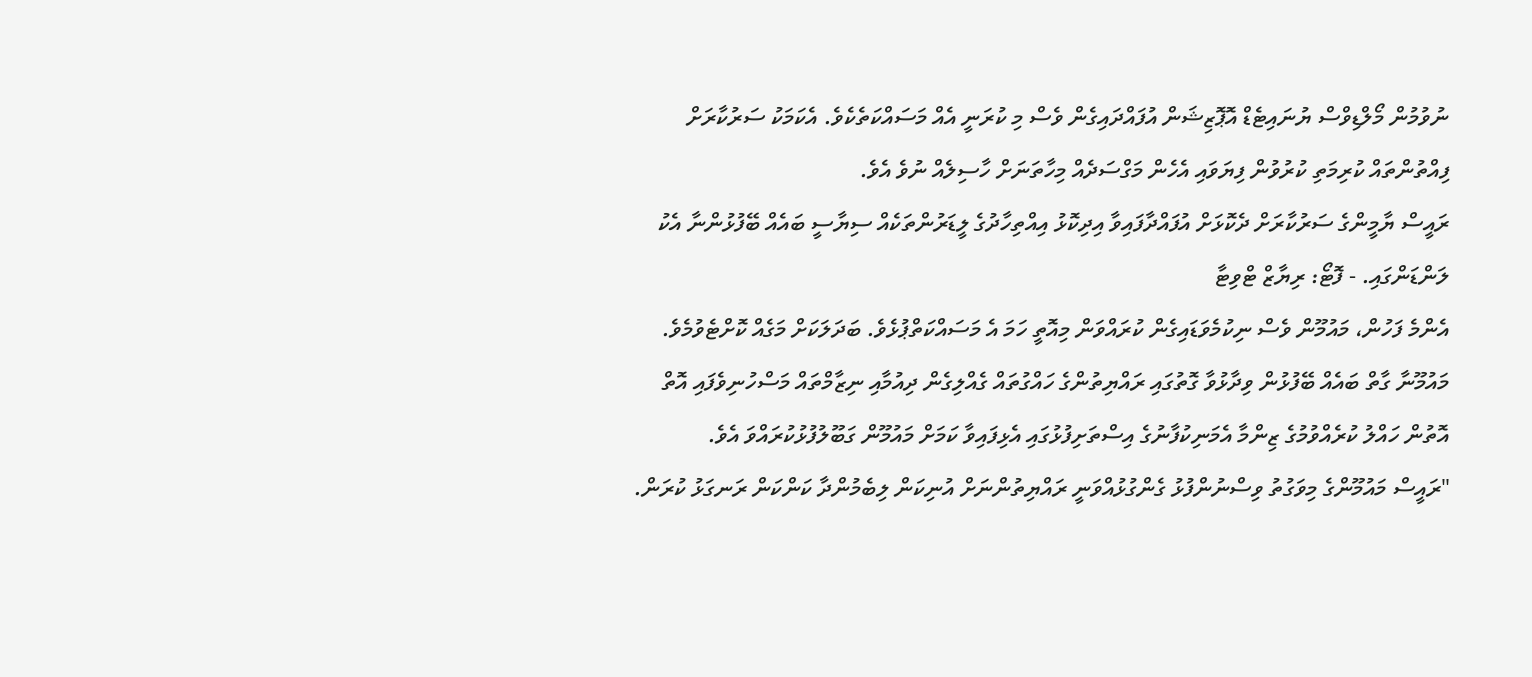ނުވުމުން މޯލްޑިވްސް ޔުނައިޓެޑް އޮޕޮޒިޝަން އުފައްދައިގެން ވެސް މި ކުރަނީ އެއް މަސައްކަތެކެވެ. އެކަމަކު ސަރުކާރަށް ފިއްތުންތައް ކުރިމަތި ކުރުވުން ފިޔަވައި އެހެން މަގްސަދެއް މިހާތަނަށް ހާސިލެއް ނުވެ އެވެ.
ރައީސް ޔާމީންގެ ސަރުކާރަށް ދެކޮޅަށް އުފައްދާފައިވާ އިދިކޮޅު އިއްތިހާދުގެ ލީޑަރުންތަކެއް ސިޔާސީ ބައެއް ބޭފުޅުންނާ އެކު ލަންޑަންގައި. - ފޮޓޯ: ރިޔާޒް ޓްވިޓާ
އެންމެ ފަހުން، މައުމޫން ވެސް ނިކުމެވަޑައިގެން ކުރައްވަން މިއޮތީ ހަމަ އެ މަސައްކަތްޕުޅެވެ. ބަދަލަކަށް މަގެއް ކޮށްޓެވުމެވެ.
މައުމޫނާ ގާތް ބައެއް ބޭފުޅުން ވިދާޅުވާ ގޮތުގައި ރައްޔިތުންގެ ހައްގުތައް ގެއްލިގެން ދިއުމާއި ނިޒާމްތައް މަސްހުނިވެފައި އޮތް އޮތުން ހައްލު ކުރެއްވުމުގެ ޒިންމާ އެމަނިކުފާނުގެ އިސްތަށިފުޅުގައި އެޅިފައިވާ ކަމަށް މައުމޫން ގަބޫލުފުޅުކުރައްވަ އެވެ.
"ރައީސް މައުމޫންގެ މިވަގުތު ވިސްނުންފުޅު ގެންގުޅުއްވަނީ ރައްޔިތުންނަށް އުނިކަން ލިބެމުންދާ ކަންކަން ރަނގަޅު ކުރަން.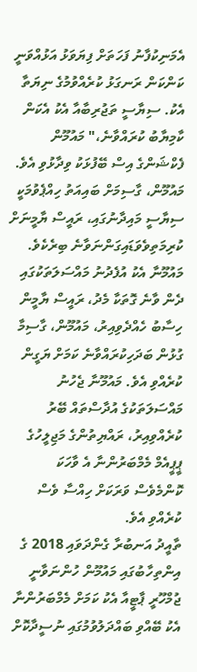އެމަނިކުފާނު ފަހަތަށް ފިޔަވަޅު އަޅުއްވަނީ ކަންކަން ރަނގަޅު ކުރެއްވުމުގެ ނިޔަތާ އެކު. ސިޔާސީ ތަޖުރިބާއާ އެކު އެކަން ކާމިޔާބު ކުރައްވާނެ،" މައުމޫން ފެކްޝަންގެ އިސް ބޭފުޅަކު ވިދާޅުވި އެވެ.
މައުމޫން، ގާސިމަށް ބައިއަތު ހިއްޕެވުމަކީ ސިޔާސީ މައިދާނުގައި، ރައީސް ޔާމީނަށް ކުރިމަތިވެވަޑައިގަންނަވާނެ ބިރެކެވެ. މައުމޫނާ އެކު އުފެދުނު މައްސަލަތަކުގައި ދެން ވާނެ ގޮތަކާ މެދު، ރައީސް ޔާމީން ހިސާބު ހެއްދެވިއިރު، މައުމޫން، ގާސިމާ ގުޅުން ބަދަހިކުރައްވާނެ ކަމަށް ޔަގީން ކުރެއްވި އެވެ. މައުމޫނާ ޖެހުނު މައްސަލަތަކުގެ އުދާސްތައް ބޭރު ކުރެއްވިއިރު، ރައްޔިތުންގެ މަޖިލީހުގެ ޕީޕީއެމް މެމްބަރުންނާ އެ ވާހަކަ ކޮންމެވެސް ވަރަކަށް ހިއްސާ ވެސް ކުރެއްވި އެވެ.
ތާއީދު އަނބުރާ ގެންދަވައި 2018 ގެ އިންތިހާބުގައި މައުމޫން ހުންނަވާނީ ޖުމްހޫރީ ޕާޓީއާ އެކު ކަމަށް މެމްބަރުންނާ އެކު ބޭއްވި ބައްދަލުވުމުގައި ނުސީދާކޮށް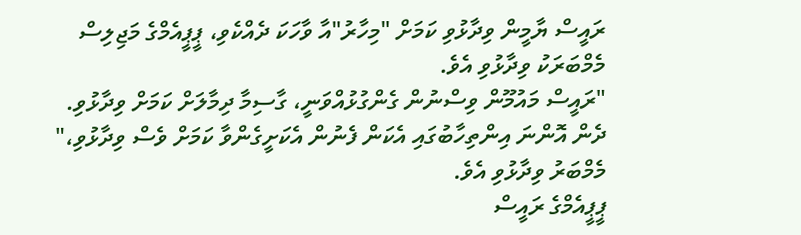ރައީސް ޔާމީން ވިދާޅުވި ކަމަށް "މިހާރު"އާ ވާހަކަ ދެއްކެވި، ޕީޕީއެމްގެ މަޖިލިސް މެމްބަރަކު ވިދާޅުވި އެވެ.
"ރައީސް މައުމޫން ވިސްނުން ގެންގުޅުއްވަނީ، ގާސިމާ ދިމާލަށް ކަމަށް ވިދާޅުވި. ދެން އޮންނަ އިންތިހާބުގައި އެކަން ފެނުން އެކަށީގެންވާ ކަމަށް ވެސް ވިދާޅުވި،" މެމްބަރު ވިދާޅުވި އެވެ.
ޕީޕީއެމްގެ ރައީސް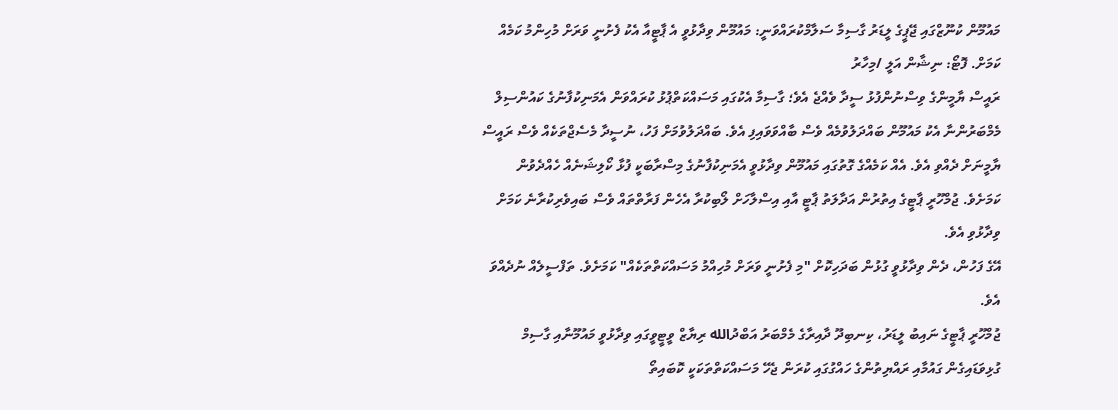މައުމޫން ކުނޫޒްގައި ޖޭޕީގެ ލީޑަރު ގާސިމާ ސަލާމްކުރައްވަނީ: މައުމޫން ވިދާޅުވީ އެ ޕާޓީއާ އެކު ފެށުނީ ވަރަށް މުހިންމު ކަމެއް ކަމަށް. ފޮޓޯ: ނިޝާން އަލީ /މިހާރު
ރައީސް ޔާމީންގެ ވިސްނުންފުޅު ސީދާ ވެއްޖެ އެވެ؛ ގާސިމާ އެކުގައި މަސައްކަތްޕުޅު ކުރައްވަން އެމަނިކުފާނުގެ ކައުންސިލް މެމްބަރުންނާ އެކު މައުމޫން ބައްދަލުވުމެއް ވެސް ބާއްވަވައިފި އެވެ. ބައްދަލުވުމަށް ފަހު، ނުސީދާ މެސެޖްތަކެއް ވެސް ރައީސް ޔާމީނަށް ދެއްވި އެވެ. އެއް ކަމެއްގެ ގޮތުގައި މައުމޫން ވިދާޅުވީ އެމަނިކުފާނުގެ މިސްރާބަކީ ފުޅާ ކޯލިޝަނެއް ހެއްދެވުން ކަމަށެވެ. ޖުމްހޫރީ ޕާޓީގެ އިތުރުން އަދާލަތު ޕާޓީ އާއި އިސްލާހަށް ލޯބިކުރާ އެހެން ފަރާތްތައް ވެސް ބައިވެރިކުރާނެ ކަމަށް ވިދާޅުވި އެވެ.
އޭގެ ފަހުން، ދެން ވިދާޅުވީ ގުޅުން ބަދަހިކޮށް "މި ފެށުނީ ވަރަށް މުހިއްމު މަސައްކަތްތަކެއް" ކަމަށެވެ. ތަފްސީލެއް ނުދެއްވަ އެވެ.
ޖުމްހޫރީ ޕާޓީގެ ނައިބު ލީޑަރު، ކިނބިދޫ ދާއިރާގެ މެމްބަރު އަބްދުالله ރިޔާޒް ވީޓީވީގައި ވިދާޅުވީ މައުމޫނާއި ގާސިމް ގުޅިވަޑައިގެން ގައުމާއި ރައްޔިތުންގެ ހައްގުގައި ކުރަން ޖެހޭ މަސައްކަތްތަކަކީ ކޮބައިތޯ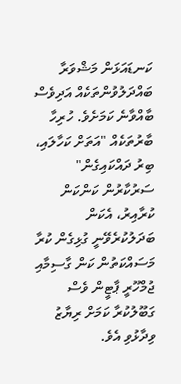ކަނޑައަޅަން މަޝްވަރާ ބައްދަލުވުންތަކެއް އަދިވެސް ބާއްވާނެ ކަމަށެވެ. ހުރިހާ ބާރުތަކެއް "އަތަށް ކަހާލައި، ބިރު ދައްކައިގެން" ސަރުކާރުން ކަންކަން ކުރާއިރު، އެކަން ބަދަލުކުރެވޭނީ ގުޅިގެން ކުރާ މަސައްކަތުން ކަން ގާސިމާއި ޖުމްހޫރީ ޕާޓީން ވެސް ގަބޫލުކުރާ ކަމަށް ރިޔާޒު ވިދާޅުވި އެވެ.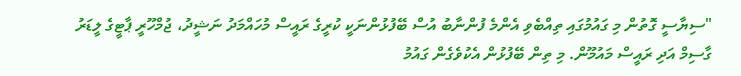"ސިޔާސީ ގޮތުން މި ގައުމުގައި ތިއްބެވި އެންމެ ފުންނާބު އުސް ބޭފުޅުންނަކީ ކުރީގެ ރައީސް މުހައްމަދު ނަޝީދު، ޖުމްހޫރީ ޕާޓީގެ ލީޑަރު ގާސިމް އަދި ރައީސް މައުމޫން. މި ތިން ބޭފުޅުން އެކުވެގެން ގައުމު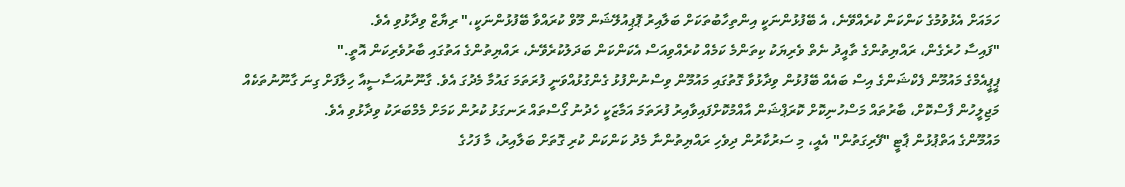ހަމައަށް އެޅުވުމުގެ ކަންކަން ކުރެއްވޭނެ، އެ ބޭފުޅުންނަކީ އިންތިހާބުތަކަށް ބަލާއިރު ޕޮޕިއުލޭޝަން މޫވް ކުރައްވާ ބޭފުޅުންނަކީ،" ރިޔާޒް ވިދާޅުވި އެވެ.
"ފައިސާ ހުރެގެން، ރައްޔިތުންގެ ތާއީދު ނެތް ވެރިޔަކު ކިތަންމެ ކަމެއް ކުރެއްވިއަސް އެކަންކަން ބަދަލުކުރެވޭނެ، ރައްޔިތުންގެ އަތުގައި ބާރުވެރިކަން އޮތީ."
ޕީޕީއެމްގެ މައުމޫން ފެކްޝަންގެ އިސް ބައެއް ބޭފުޅުން ވިދާޅުވާ ގޮތުގައި މައުމޫން ވިސްނުންފުޅު ގެންގުޅުއްވަނީ ފުރަތަމަ ގައުމާ މެދުގަ އެވެ. ގާނޫނުއަސާސީއާ ހިލާފަށް ގިނަ ގާނޫނުތަކެއް މަޖިލީހުން ފާސްކޮށް، ބާރުތައް މަސްހުނިކޮށް ކޮރަޕްޝަން އާއްމުކޮށްފައިވާއިރު ފުރަތަމަ އަމާޒަކީ ހެދުނު ގޯސްތައް ރަނގަޅު ކުރުން ކަމަށް މެމްބަރަކު ވިދާޅުވި އެވެ.
މައުމޫންގެ އަތްޕުޅުން ޕާޓީ "ފޭރިގަތުން" އެއީ، މި ސަރުކާރުން ދިވެހި ރައްޔިތުންނާ މެދު ކަންކަން ކުރި ގޮތަށް ބަލާއިރު، މާ ފަހުގެ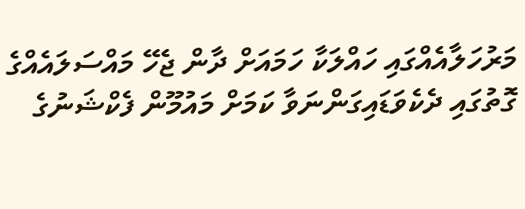މަރުހަލާއެއްގައި ހައްލަކާ ހަމައަށް ދާން ޖެހޭ މައްސަލައެއްގެ ގޮތުގައި ދެކެވަޑައިގަންނަވާ ކަމަށް މައުމޫން ފެކްޝަނުގެ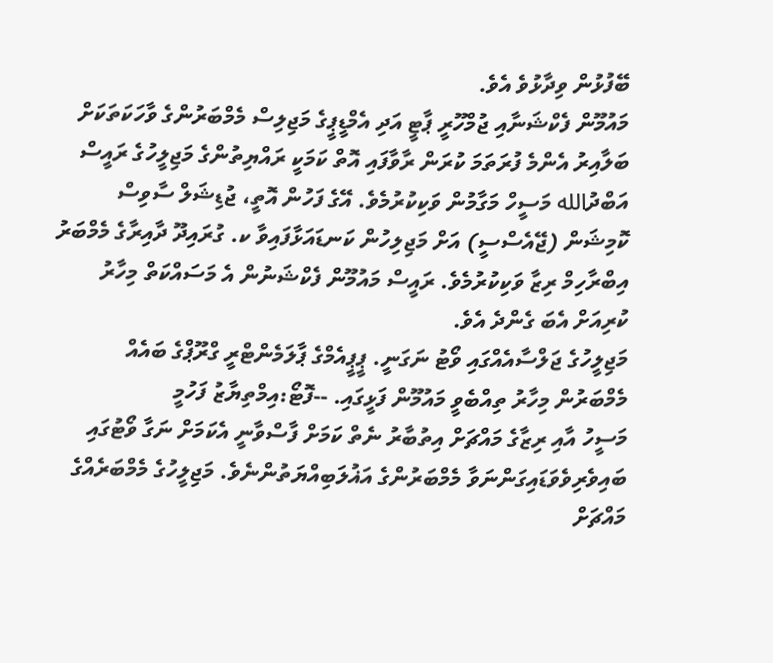ބޭފުޅުން ވިދާޅުވެ އެވެ.
މައުމޫން ފެކްޝަނާއި ޖުމްހޫރީ ޕާޓީ އަދި އެމްޑީޕީގެ މަޖިލިސް މެމްބަރުންގެ ވާހަކަތަކަށް ބަލާއިރު އެންމެ ފުރަތަމަ ކުރަން ރާވާފައި އޮތް ކަމަކީ ރައްޔިތުންގެ މަޖިލީހުގެ ރައީސް އަބްދުالله މަސީހް މަގާމުން ވަކިކުރުމެވެ. އޭގެ ފަހުން އޮތީ، ޖުޑިޝަލް ސާވިސް ކޮމިޝަން (ޖޭއެސްސީ) އަށް މަޖިލިހުން ކަނޑައަޅާފައިވާ ކ. ގުރައިދޫ ދާއިރާގެ މެމްބަރު އިބްރާހިމް ރިޒާ ވަކިކުރުމެވެ. ރައީސް މައުމޫން ފެކްޝަނުން އެ މަސައްކަތް މިހާރު ކުރިއަށް އެބަ ގެންދެ އެވެ.
މަޖިލީހުގެ ޖަލްސާއެއްގައި ވޯޓު ނަގަނީ. ޕީޕީއެމްގެ ޕާލަމެންޓްރީ ގްރޫޕްގެ ބައެއް މެމްބަރުން މިހާރު ތިއްބެވީ މައުމޫން ފަޅީގައި. --ފޮޓޯ:އިމްތިޔާޒު ފަހުމީ
މަސީހު އާއި ރިޒާގެ މައްޗަށް އިތުބާރު ނެތް ކަމަށް ފާސްވާނީ އެކަމަށް ނަގާ ވޯޓުގައި ބައިވެރިވެވަޑައިގަންނަވާ މެމްބަރުންގެ އަޣުލަބިއްޔަތުންނެވެ. މަޖިލީހުގެ މެމްބަރެއްގެ މައްޗަށް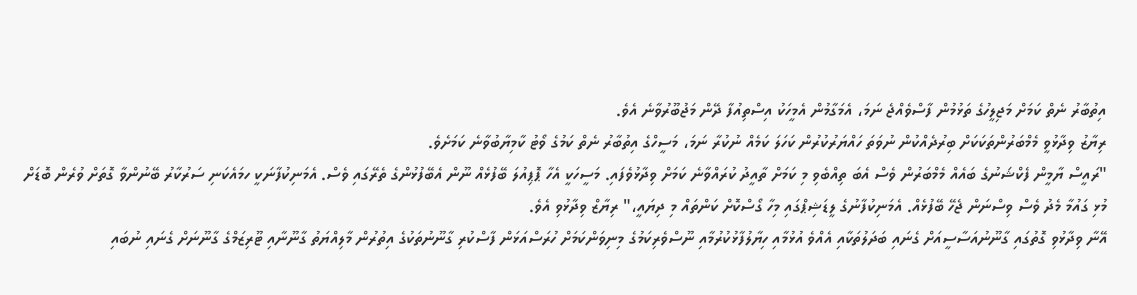އިތުބާރު ނެތް ކަމަށް މަޖިލީހުގެ ތަޅުމުން ފާސްވެއްޖެ ނަމަ، އެމަގާމުން އެމީހަކު އިސްތިއުފާ ދޭން މަޖުބޫރުވާނެ އެވެ.
ރިޔާޒު ވިދާޅުވީ މެމްބަރުންތަކަކަށް ބިރުދެއްކުން ނުވަތަ ހައްޔަރުކުރުން ކަހަލަ ކަމެއް ނުކުރާ ނަމަ، މަސީހްގެ އިތުބާރު ނެތް ކަމުގެ ވޯޓު ކާމިޔާބުވާނެ ކަމަށެވެ.
"ރައީސް ޔާމީން ފެކްޝަނުގެ ބައެއް މެމްބަރުން ވެސް އެބަ ތިއްބެވި މި ކަމަށް ތާއީދު ކުރައްވާނެ ކަމަށް ވިދާޅުވެފައި. މަސީހަކީ އެހާ ޕޮޕިއުލަ ބޭފުޅެއް ނޫން އެބޭފުޅުންގެ ތެރޭގައި ވެސް. އެމަނިކުފާނަކީ ހމައެކަނި ސަރުކާރު ބޭނުންވާ ގޮތަށް ވުރެން ބޮޑަށް މުޅި ގައުމާ މެދު ވެސް ވިސްނަން ޖެހޭ ބޭފުޅެއް. އެމަނިކުފާނުގެ ލީޑަޝިޕްގައި މިހާ ގޯސްކޮށް ކަންތައް މި ދިޔައީ،" ރިޔާޒް ވިދާޅުވި އެވެ.
އޭނާ ވިދާޅުވި ގޮތުގައި ގާނޫނުއަސާސީއަށް ގެނައި ބަދަލުތަކާއި އެއްވެ އުޅުމާއި ހިޔާލުފާޅުކުރުމާއި ނޫސްވެރިކަމުގެ މިނިވަންކަމަށް ހުރަސްއަޅަން ފާސްކުރި ގާނޫނުތަކުގެ އިތުރުން މާލިއްޔަތު ގާނޫނާއި ޓޫރިޒަމްގެ ގާނޫނަށް ގެނައި ނުބައި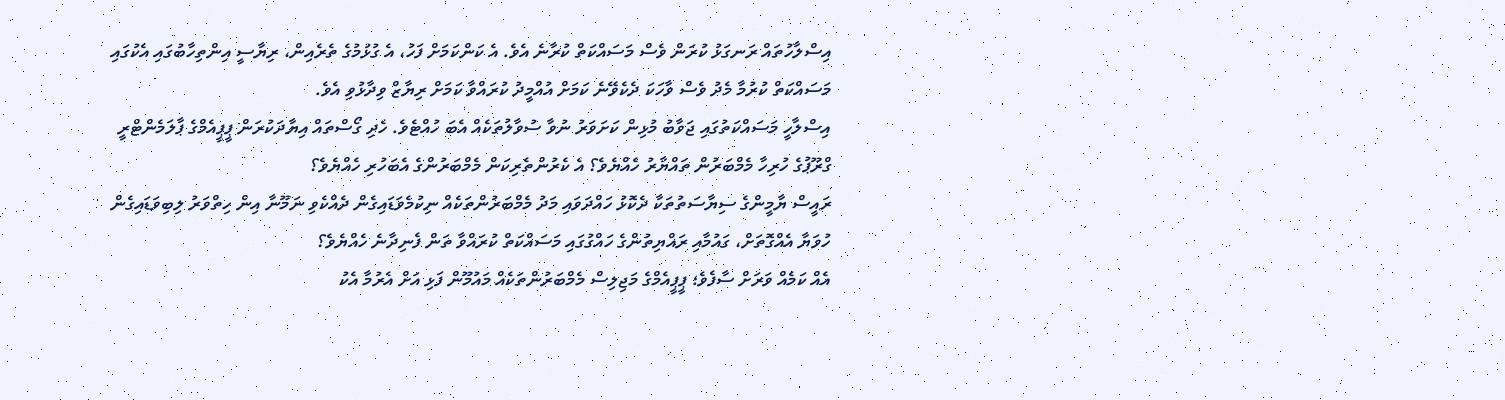އިސްލާހުތައް ރަނގަޅު ކުރަން ވެސް މަސައްކަތް ކުރާނެ އެވެ. އެ ކަންކަމަށް ފަހު، އެ ގުޅުމުގެ ތެރެއިން، ރިޔާސީ އިންތިހާބުގައި އެކުގައި މަސައްކަތް ކުރުމާ މެދު ވެސް ވާހަކަ ދެކެވޭނެ ކަމަށް އުއްމީދު ކުރައްވާ ކަމަށް ރިޔާޒް ވިދާޅުވި އެވެ.
އިސްލާހީ މަސައްކަތުގައި ޖަވާބު މުޅިން ކަށަވަރު ނުވާ ސުވާލުތަކެއް އެބަ ހުއްޓެވެ. ހެދި ގޯސްތައް އިޔާދަކުރަން ޕީޕީއެމްގެ ޕާލަމެންޓްރީ ގްރޫޕުގެ ހުރިހާ މެމްބަރުން ތައްޔާރު ހެއްޔެވެ؟ އެ ކެރުންތެރިކަން މެމްބަރުންގެ އެބަހުރި ހެއްޔެވެ؟
ރައީސް ޔާމީންގެ ސިޔާސަތުތަކާ ދެކޮޅު ހައްދަވައި މަދު މެމްބަރުންތަކެއް ނިކުމެވަޑައިގެން ދެއްކެވި ނަމޫނާ އިން ހިތްވަރު ލިބިވަޑައިގެން ހުވަޔާ އެއްގޮތަށް، ގައުމާއި ރައްޔިތުންގެ ހައްގުގައި މަސައްކަތް ކުރައްވާ ތަން ފެނިދާނެ ހެއްޔެވެ؟
އެއް ކަމެއް ވަރަށް ސާފެވެ؛ ޕީޕީއެމްގެ މަޖިލިސް މެމްބަރުންތަކެއް މައުމޫން ފަޅި އަށް އެރުމާ އެކު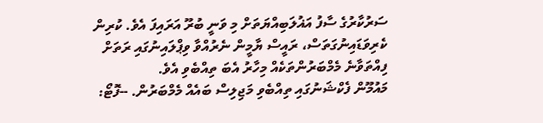ސަރުކާރުގެ ސާފު އަޣުލަބިއްޔަތަށް މި ވަނީ ބުރޫ އަރައިފަ އެވެ. ކުރިން ކެރިވަޑައިނުގަތަސް، ރައީސް ޔާމީން ނެރުއްވާ ވިޕްލައިނުގައި ރަތަށް ފިއްތަވާނެ މެމްބަރުންތަކެއް މިހާރު އެބަ ތިއްބެވި އެވެ.
މައުމޫން ފެކްޝަނުގައި ތިއްބެވި މަޖިލިސް ބައެއް މެމްބަރުން. --ފޮޓޯ: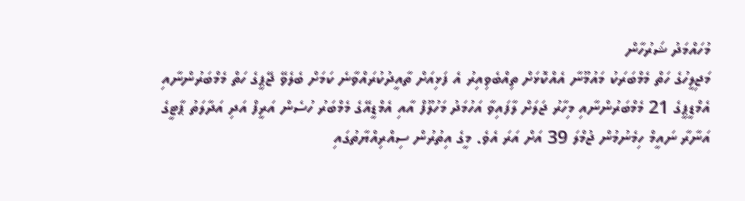މުހައްމަދު ޝަރުހާން
މަޖިލީހުގެ ހަތް މެމްބަރަކު މައުމޫނާ އެއްކޮޅަށް ތިއްބެވިއިރު އެ ފަޅިއަށް ތާއީދުކުރައްވާނެ ކަމަށް ބެލެވޭ ޖޭޕީގެ ހަތް މެމްބަރުންނާއި އެމްޑީޕީގެ 21 މެމްބަރުންނާއި މިހާރު ޖަލަށް ލާފައިވާ އަހުމަދު މަހުލޫފް އާއި އެމްޑީއޭގެ މެމްބަރު ހުސެން އަރީފް އަދި އަދާލަތު ޕާޓީގެ އަނާރާ ނައީމް ހިމެނުމުން ޖުމްލަ 39 އަށް އަރަ އެވެ. މީގެ އިތުރުން ސިއްރިއްޔާތުގައި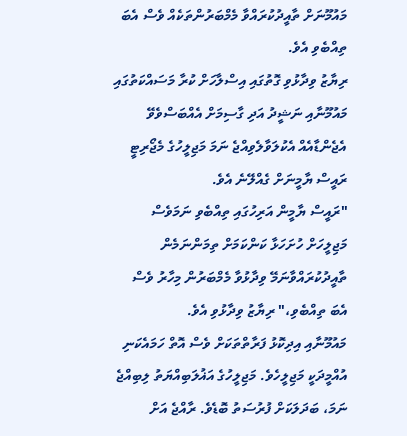މައުމޫނަށް ތާއީދުކުރައްވާ މެމްބަރުންތަކެއް ވެސް އެބަ ތިއްބެވި އެވެ.
ރިޔާޒު ވިދާޅުވި ގޮތުގައި އިސްލާހަށް ކުރާ މަސައްކަތުގައި މައުމޫނާއި ނަޝީދު އަދި ގާސިމަށް އެއްބަސްވެވޭ އެޖެންޑާއެއް އެކުލަވާލެވިއްޖެ ނަމަ މަޖިލީހުގެ މެޖޯރިޓީ ރައީސް ޔާމީނަށް ގެއްލޭނެ އެވެ.
"ރައީސް ޔާމީން އަރިހުގައި ތިއްބެވި ނަމަވެސް މަޖިލީހަށް ހުށަހަޅާ ކަންކަމަށް ތިމަންނަމެން ތާއީދުކުރައްވާނަމޭ ވިދާޅުވާ މެމްބަރުން މިހާރު ވެސް އެބަ ތިއްބެވި،" ރިޔާޒު ވިދާޅުވި އެވެ.
މައުމޫނާއި އިދިކޮޅު ފަރާތްތަކަށް ވެސް އޮތް ހަމައެކަނި އުއްމީދަކީ މަޖިލީހެވެ. މަޖިލީހުގެ އަޣުލަބިއްޔަތު ލިބިއްޖެ ނަމަ، ބަދަލަކަށް ފުރުސަތު ބޮޑެވެ. ރާއްޖެ އަށް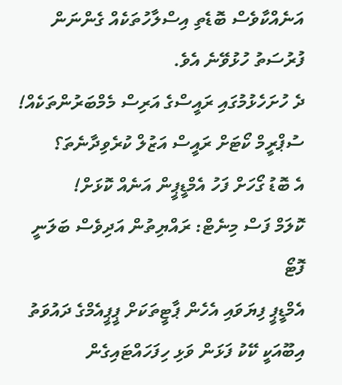އަނެއްކާވެސް ބޮޑެތި އިސްލާހުތަކެއް ގެންނަން ފުރުސަތު ހުޅުވޭނެ އެވެ.
ދެ ހުށަހެޅުމުގައި ރައީސްގެ އަރިސް މެމްބަރުންތަކެއް!
ސުޕްރީމް ކޯޓަށް ރައީސް އަޒުލް ކުރެވިދާނެތަ؟
އެ ބޮޑު ގޯހަށް ފަހު އެމްޑީޕީން އަނެއް ކޮޅަށް!
ކޮލަމް ފަސް މިނެޓް: ރައްޔިތުން އަދިވެސް ބަލަނީ ފޮޓޯ
އެމްޑީޕީ ފިޔަވައި އެހެން ޕާޓީތަކަށް ޕީޕީއެމްގެ ދައުވަތު
އިބޫއަކީ ކޭކު ފަޅަން ވަޅި ހިފަހައްޓައިގެން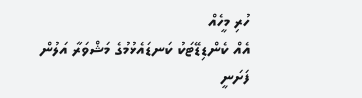ހުރި މީހެއް
އެއް ކެންޑިޑޭޓަކު ކަނޑައެޅުމުގެ މަޝްވަރާ އަލުން ފަށަނީ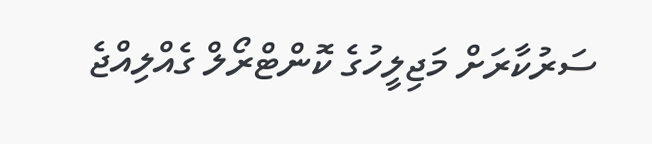ސަރުކާރަށް މަޖިލީހުގެ ކޮންޓްރޯލް ގެއްލިއްޖެ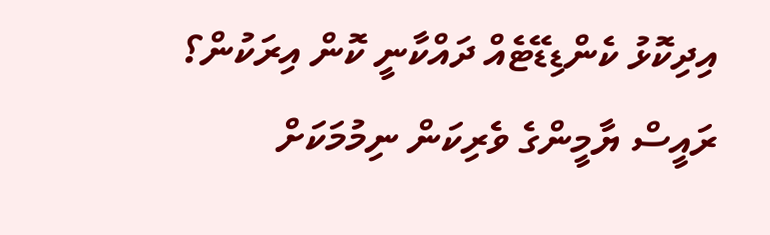އިދިކޮޅު ކެންޑިޑޭޓެއް ދައްކާނީ ކޮން އިރަކުން؟
ރައީސް ޔާމީންގެ ވެރިކަން ނިމުމަކަށް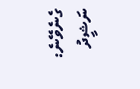ގެނެވޭނެ: ނަޝީދު